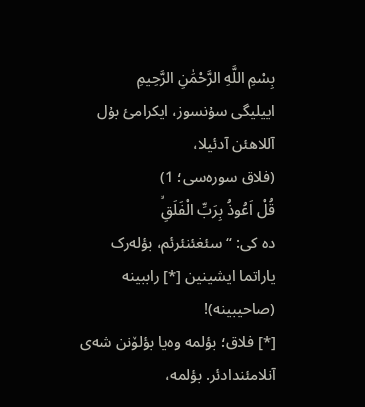بِسْمِ اللَّهِ الرَّحْمَٰنِ الرَّحِيمِ
اییلیگی سۇنسوز، ایکرامئ بۇل آللاهئن آدئیلا،
(فلاق سورەسی؛ 1)
قُلْ اَعُوذُ بِرَبِّ الْفَلَقِۙ
دە کی: “سئغئنئرئم، بؤلەرک یاراتما ایشینین [*] راببینە (صاحیبینە)!
[*] فلاق؛ بؤلمە وەیا بؤلۆنن شەی آنلامئندادئر. بؤلمە،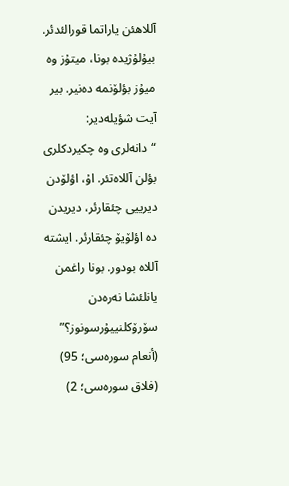آللاهئن یاراتما قورالئدئر. بیۇلۇژیدە بونا، میتۇز وە میۇز بؤلۆنمە دەنیر. بیر آیت شؤیلەدیر: “دانەلری وە چکیردکلری بؤلن آللاەتئر. اۇ، اؤلۆدن دیرییی چئقارئر، دیریدن دە اؤلۆیۆ چئقارئر. ایشتە آللاە بودور. بونا راغمن یانلئشا نەرەدن سۆرۆکلنییۇرسونوز؟” (أنعام سورەسی؛ 95)
(فلاق سورەسی؛ 2)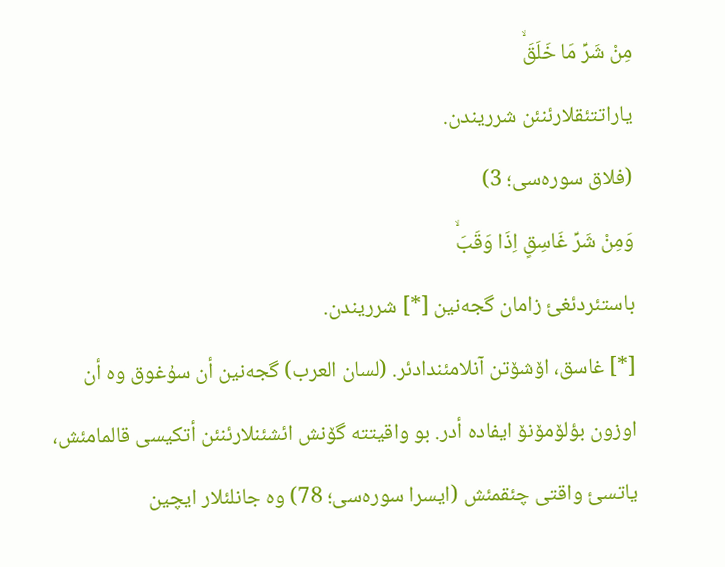مِنْ شَرِّ مَا خَلَقَۙ
یاراتتئقلارئنئن شرریندن.
(فلاق سورەسی؛ 3)
وَمِنْ شَرِّ غَاسِقٍ اِذَا وَقَبَۙ
باستئردئغئ زامان گجەنین [*] شرریندن.
[*] غاسق، اۆشۆتن آنلامئندادئر. (لسان العرب) گجەنین أن سۇغوق وە أن اوزون بؤلۆمۆنۆ ایفادە أدر. بو واقیتتە گۆنش ائشئنلارئنئن أتکیسی قالمامئش، یاتسئ واقتی چئقمئش (ایسرا سورەسی؛ 78) وە جانلئلار ایچین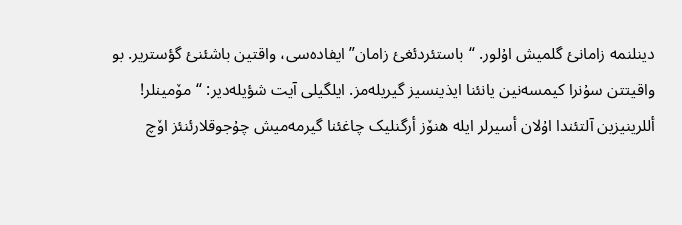دینلنمە زامانئ گلمیش اۇلور. “باستئردئغئ زامان” ایفادەسی، واقتین باشئنئ گؤستریر. بو واقیتتن سۇنرا کیمسەنین یانئنا ایذینسیز گیریلەمز. ایلگیلی آیت شؤیلەدیر: “مۆمینلر! أللرینیزین آلتئندا اۇلان أسیرلر ایلە هنۆز أرگنلیک چاغئنا گیرمەمیش چۇجوقلارئنئز اۆچ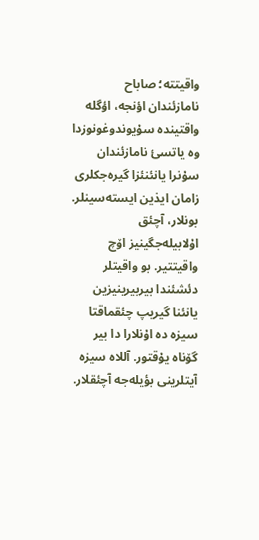واقیتتە؛ صاباح نامازئندان اؤنجە، اؤگلە واقتیندە سۇیوندوغونوزدا وە یاتسئ نامازئندان سۇنرا یانئنئزا گیرەجکلری زامان ایذین ایستەسینلر. بونلار، آچئق اۇلابیلەجگینیز اۆچ واقیتتیر. بو واقیتلر دئشئندا بیربیرینیزین یانئنا گیریپ چئقماقتا سیزە دە اۇنلارا دا بیر گۆناە یۇقتور. آللاە سیزە آیتلرینی بؤیلەجە آچئقلار.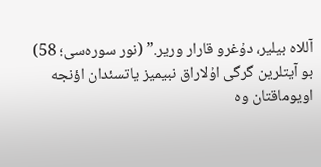آللاە بیلیر، دۇغرو قارار وریر.” (نور سورەسی؛ 58)
بو آیتلرین گرگی اۇلاراق نبیمیز یاتسئدان اؤنجە اویوماقتان وە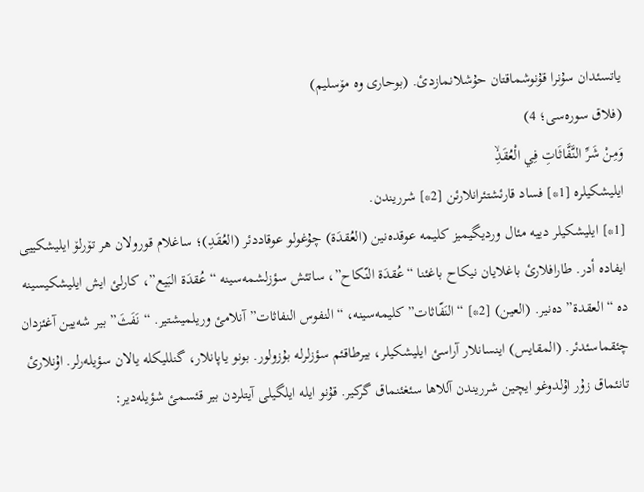یاتسئدان سۇنرا قۇنوشماقتان حۇشلانمازدئ. (بوحاری وە مۆسلیم)
(فلاق سورەسی؛ 4)
وَمِنْ شَرِّ النَّفَّاثَاتِ فِي الْعُقَدِۙ
ایلیشکیلرە [1*] فساد قارئشتئرانلارئن [2*] شرریندن.
[1*] ایلیشکیلر دییە مئال وردیگیمیز کلیمە عوقدەنین (العُقدَة) چۇغولو عوقاددئر (العُقَدِ)؛ ساغلام قورولان هر تۆرلۆ ایلیشکییی ایفادە أدر. طارافلارئ باغلایان نیکاح باغئنا “عُقدَة النّکاح”، ساتئش سؤزلشمەسینە “عُقدَة البَیع”، کارلئ ایش ایلیشکیسینە دە “العقدة” دەنیر. (العین) [2*] “النَفّاثات” کلیمەسینە، “النفوس النفاثات” آنلامئ وریلمیشتیر. “نَفَثَ” بیر شەیین آغئزدان چئقماسئدئر. (المقایس) اینسانلار آراسئ ایلیشکیلر، بیرطاقئم سؤزلرلە بۇزولور. بونو یاپانلار، گنللیکلە یالان سؤیلەرلر. اۇنلارئ تانئماق زۇر اۇلدوغو ایچین شرریندن آللاها سئغئنماق گرکیر. قۇنو ایلە ایلگیلی آیتلردن بیر قئسمئ شؤیلەدیر: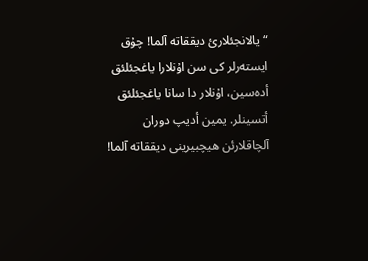“یالانجئلارئ دیققاتە آلما! چۇق ایستەرلر کی سن اۇنلارا یاغجئلئق أدەسین، اۇنلار دا سانا یاغجئلئق أتسینلر. یمین أدیپ دوران آلچاقلارئن هیچبیرینی دیققاتە آلما!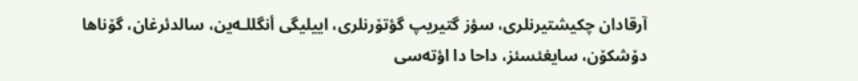آرقادان چکیشتیرنلری، سؤز گتیریپ گؤتۆرنلری، اییلیگی أنگللـەین، سالدئرغان، گۆناها دۆشکۆن، سایغئسئز، داحا دا اؤتەسی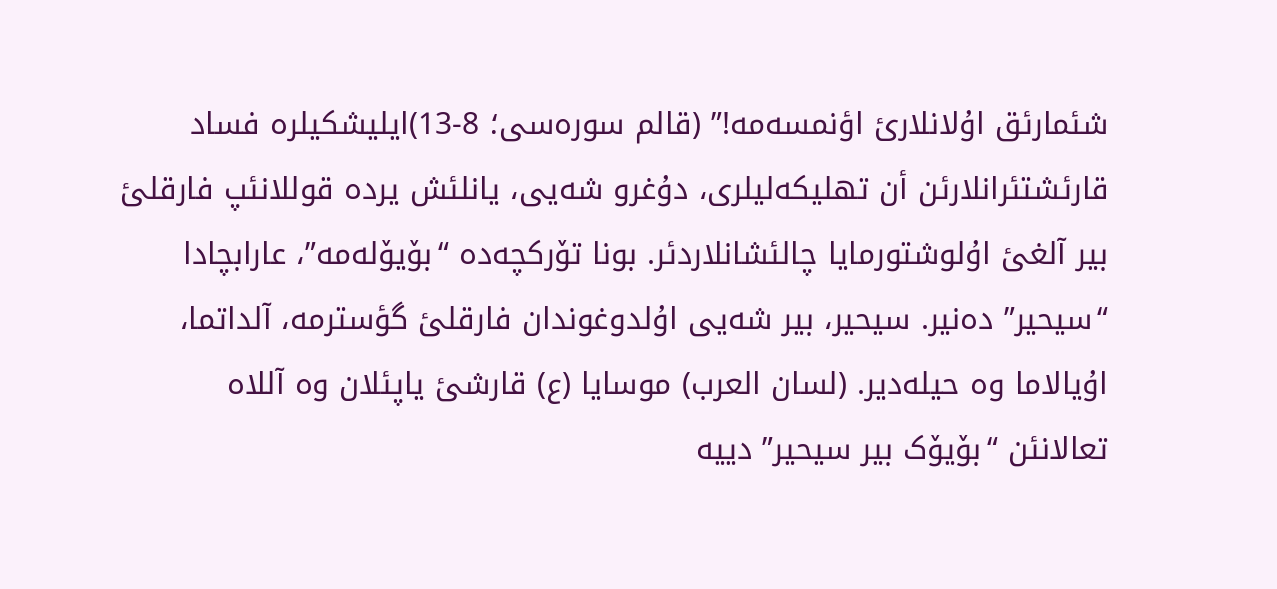شئمارئق اۇلانلارئ اؤنمسەمە!” (قالم سورەسی؛ 8-13)ایلیشکیلرە فساد قارئشتئرانلارئن أن تهلیکەلیلری، دۇغرو شەیی، یانلئش یردە قوللانئپ فارقلئ بیر آلغئ اۇلوشتورمایا چالئشانلاردئر. بونا تۆرکچەدە “بۆیۆلەمە”، عارابچادا “سیحیر” دەنیر. سیحیر، بیر شەیی اۇلدوغوندان فارقلئ گؤسترمە، آلداتما، اۇیالاما وە حیلەدیر. (لسان العرب) موسایا (ع) قارشئ یاپئلان وە آللاە تعالانئن “بۆیۆک بیر سیحیر” دییە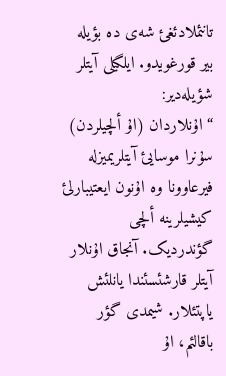تانئملادئغئ شەی دە بؤیلە بیر قورغویدو. ایلگیلی آیتلر شؤیلەدیر:
“اۇنلاردان (اۇ ألچیلردن) سۇنرا موسایئ آیتلریمیزلە فیرعاوونا وە اۇنون ایعتیبارلئ کیشیلرینە ألچی گؤندردیک. آنجاق اۇنلار آیتلر قارشئسئندا یانلئش یاپتئلار. شیمدی گؤر باقالئم، اۇ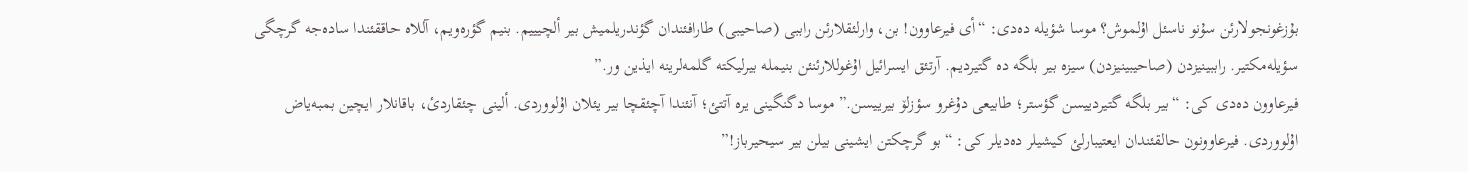بۇزغونجولارئن سۇنو ناسئل اۇلموش؟ موسا شؤیلە دەدی: “أی فیرعاوون! بن، وارلئقلارئن راببی (صاحیبی) طارافئندان گؤندریلمیش بیر ألچیییم. بنیم گؤرەویم، آللاە حاققئندا سادەجە گرچگی سؤیلەمکتیر. راببینیزدن (صاحیبینیزدن) سیزە بیر بلگە دە گتیردیم. آرتئق ایسرائیل اۇغوللارئنئن بنیملە بیرلیکتە گلمەلرینە ایذین ور.”
فیرعاوون دەدی کی: “بیر بلگە گتیردییسن گؤستر؛ طابیعی دۇغرو سؤزلۆ بیرییسن.” موسا دگنگینی یرە آتتئ؛ آنئندا آچئقچا بیر یئلان اۇلووردی. ألینی چئقاردئ، باقانلار ایچین بمبەیاض اۇلووردی. فیرعاوونون حالقئندان ایعتیبارلئ کیشیلر دەدیلر کی: “بو گرچکتن ایشینی بیلن بیر سیحیرباز!”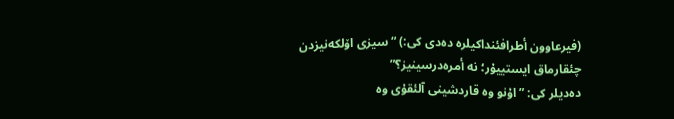(فیرعاوون أطرافئنداکیلرە دەدی کی:) “سیزی اۆلکەنیزدن چئقارماق ایستییۇر؛ نە أمرەدرسینیز؟”
دەدیلر کی: ” اۇنو وە قاردشینی آلئقۇی وە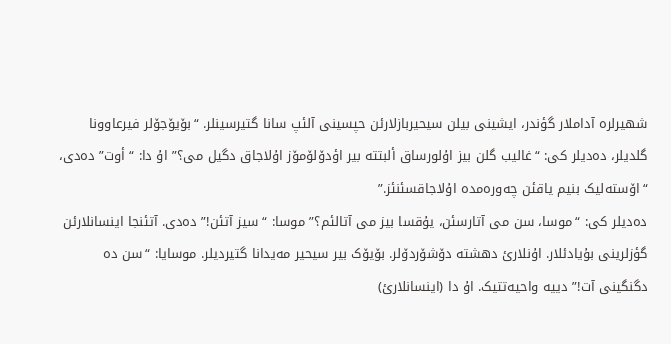شهیرلرە آداملار گؤندر، ایشینی بیلن سیحیربازلارئن حپسینی آلئپ سانا گتیرسینلر. “بۆیۆجۆلر فیرعاوونا گلدیلر، دەدیلر کی: “غالیب گلن بیز اۇلورساق ألبتتە بیر اؤدۆلۆمۆز اۇلاجاق دگیل می؟” اۇ دا: “أوت” دەدی، “اۆستەلیک بنیم یاقئن چەورەمدە اۇلاجاقسئنئز.”
دەدیلر کی: “موسا، سن می آتارسئن، یۇقسا بیز می آتالئم؟” موسا: “سیز آتئن!” دەدی. آتئنجا اینسانلارئن گؤزلرینی بۇیادئلار. اۇنلارئ دهشتە دۆشۆردۆلر. بۆیۆک بیر سیحیر مەیدانا گتیردیلر. موسایا: “سن دە دگنگینی آت!” دییە واحیەتتیک. اۇ دا (اینسانلارئ)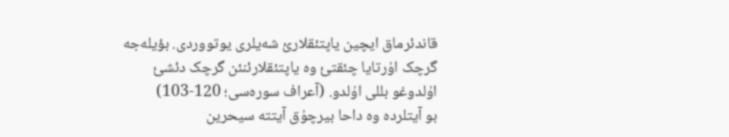قاندئرماق ایچین یاپتئقلارئ شەیلری یوتووردی. بؤیلەجە گرچک اۇرتایا چئقتئ وە یاپتئقلارئنئن گرچک دئشئ اۇلدوغو بللی اۇلدو. (آعراف سورەسی؛ 120-103)
بو آیتلردە وە داحا بیرچۇق آیتتە سیحرین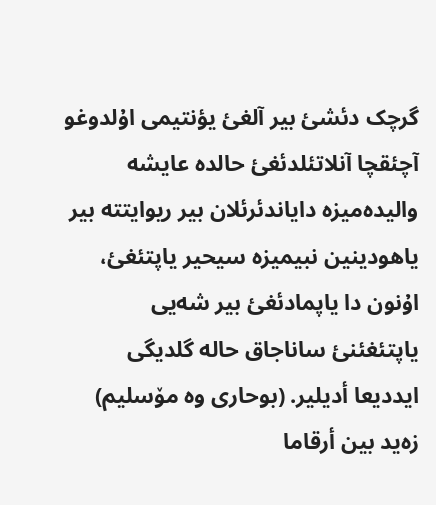گرچک دئشئ بیر آلغئ یؤنتیمی اۇلدوغو آچئقچا آنلاتئلدئغئ حالدە عایشە والیدەمیزە دایاندئرئلان بیر ریوایتتە بیر یاهودینین نبیمیزە سیحیر یاپتئغئ، اۇنون دا یاپمادئغئ بیر شەیی یاپتئغئنئ ساناجاق حالە گلدیگی ایددیعا أدیلیر. (بوحاری وە مۆسلیم) زەید بین أرقاما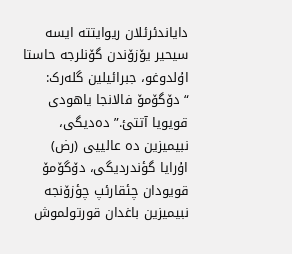دایاندئرئلان ریوایتتە ایسە سیحیر یۆزۆندن گۆنلرجە حاستا اۇلدوغو، جبرائیلین گلەرک: “دۆگۆمۆ فالانجا یاهودی قویویا آتتئ.” دەدیگی، نبیمیزین دە عالییی (رض) اۇرایا گؤندردیگی، دۆگۆمۆ قویودان چئقارئپ چؤزۆنجە نبیمیزین باغدان قورتولموش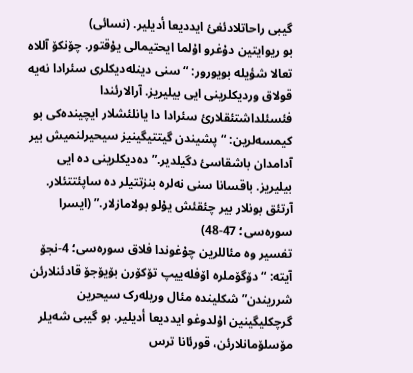گیبی راحاتلادئغئ ایددیعا أدیلیر. (نسائی)
بو ریوایتین دۇغرو اۇلما ایحتیمالی یۇقتور. چۆنکۆ آللاە تعالا شؤیلە بویورور: “سنی دینلەدیکلری سئرادا نەیە قولاق وردیکلرینی ایی بیلیریز. آرالارئندا فئسئلداشتئقلارئ سئرادا دا یانلئشلار ایچیندەکی بو کیمسەلرین: “پشیندن گیتتیگینیز سیحیرلنمیش بیر آدامدان باشقاسئ دگیلدیر.” دەدیکلرینی دە ایی بیلیریز. باقسانا سنی نەلرە بنزتتیلر دە ساپئتتئلار. آرتئق بونلار بیر چئقئش یۇلو بولامازلار.” (ایسرا سورەسی؛ 47-48)
تفسیر وە مئاللرین چۇغوندا فلاق سورەسی؛ 4-نجۆ آیتە: “دۆگۆملرە اۆفلەییپ تۆکۆرن بۆیۆجۆ قادئنلارئن شرریندن” شکلیندە مئال وریلەرک سیحرین گرچکلیگینین اۇلدوغو ایددیعا أدیلیر. بو گیبی شەیلر مۆسلۆمانلارئن، قورئانا ترس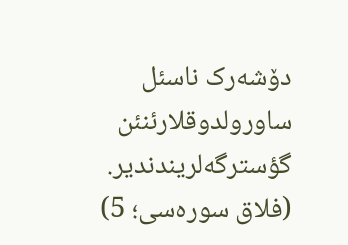دۆشەرک ناسئل ساورولدوقلارئنئن گؤسترگەلریندندیر.
(فلاق سورەسی؛ 5)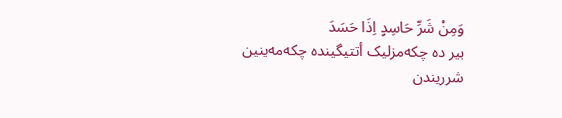وَمِنْ شَرِّ حَاسِدٍ اِذَا حَسَدَ
بیر دە چکەمزلیک أتتیگیندە چکەمەینین شرریندن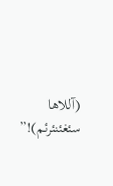(آللاها سئغئنئرئم)!”